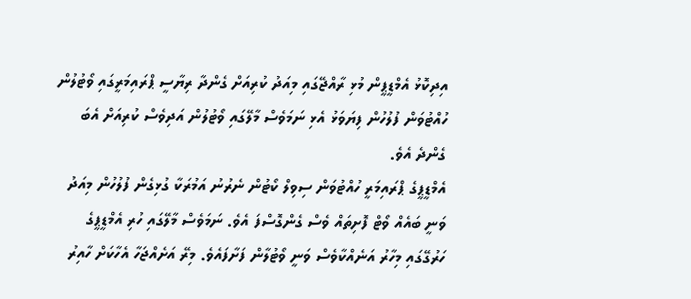އިދިކޮޅު އެމްޑީޕީން މުޅި ރާއްޖޭގައި މިއަދު ކުރިއަށް ގެންދާ ރިޔާސީ ޕްރައިމަރީގައި ވޯޓުލުން ހުއްޓުވަން ފުލުހުން ފިޔަވަޅު އެޅި ނަމަވެސް މާލޭގައި ވޯޓުލުން އަދިވެސް ކުރިއަށް އެބަ ގެންދެ އެވެ.
އެމްޑީޕީގެ ޕްރައިމަރީ ހުއްޓުވަން ސިވިލް ކޯޓުން ނެރުނު އަމުރަކާ ގުޅިގެން ފުލުހުން މިއަދު ވަނީ ބައެއް ވޯޓް ފޮށިތައް ވެސް ގެންގޮސްފަ އެވެ. ނަމަވެސް މާލޭގައި ހުރި އެމްޑީޕީގެ ހަރުގޭގައި މިހާރު އަނެއްކާވެސް ވަނީ ވޯޓުލާން ފަށާފައެވެ. މިރޭ އަށެއްޖަހާ އެހާކަށް ހާއިރު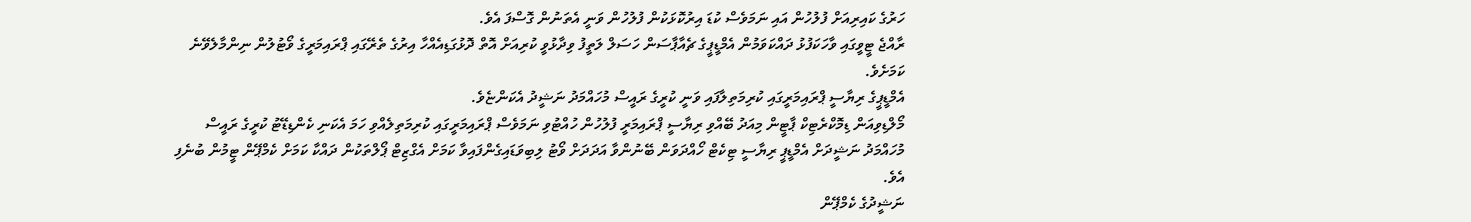ހަރުގެ ކައިރިއަށް ފުލުހުން އައި ނަމަވެސް ކުޑަ އިރުކޮޅަކުން ފުލުހުން ވަނީ އެތަނުން ގޮސްފަ އެވެ.
ރާއްޖެ ޓީވީގައި ވާހަކަފުޅު ދައްކަވަމުން އެމްޑީޕީގެ ޗެއާޕާސަން ހަސަލް ލަތީފު ވިދާޅުވީ ކުރިއަށް އޮތް ދޮޅުގަޑިއެއްހާ އިރުގެ ތެރޭގައި ޕްރައިމަރީގެ ވޯޓުލުން ނިންމާލެވޭނެ ކަމަށެވެ.
އެމްޑީޕީގެ ރިޔާސީ ޕްރައިމަރީގައި ކުރިމަތިލާފައި ވަނީ ކުރީގެ ރައީސް މުހައްމަދު ނަޝީދު އެކަންޏެވެ.
މޯލްޑިވިއަން ޑިމޮކްރެޓިކް ޕާޓީން މިއަދު ބޭއްވި ރިޔާސީ ޕްރައިމަރީ ފުލުހުން ހުއްޓުވި ނަމަވެސް ޕްރައިމަރީގައި ކުރިމަތިލެއްވި ހަމަ އެކަނި ކެންޑިޑޭޓު ކުރީގެ ރައީސް މުހައްމަދު ނަޝީދަށް އެމްޑީޕީ ރިޔާސީ ޓިކެޓް ހޯއްދަވަން ބޭނުންވާ އަދަދަށް ވޯޓު ލިބިވަޑައިގެންފައިވާ ކަމަށް އެގްޒިޓް ޕޯލްތަކުން ދައްކާ ކަމަށް ކެމްޕޭން ޓީމުން ބުނެފި އެވެ.
ނަޝީދުގެ ކެމްޕޭން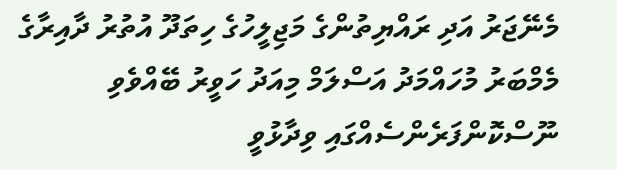މެނޭޖަރު އަދި ރައްޔިތުންގެ މަޖިލީހުގެ ހިތަދޫ އުތުރު ދާއިރާގެ މެމްބަރު މުހައްމަދު އަސްލަމް މިއަދު ހަވީރު ބޭއްވެވި ނޫސްކޮންފަރެންސެއްގައި ވިދާޅުވީ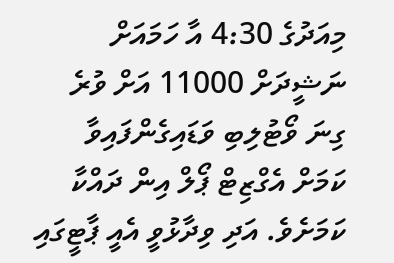މިއަދުގެ 4:30 އާ ހަމައަށް ނަޝީދަށް 11000 އަށް ވުރެ ގިނަ ވޯޓުލިބި ވަޑައިގެންފައިވާ ކަމަށް އެގްޒިޓް ޕޯލް އިން ދައްކާ ކަމަށެވެ. އަދި ވިދާޅުވީ އެއީ ޕާޓީގައި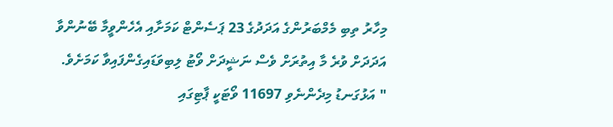މިހާރު ތިބި މެމްބަރުންގެ އަދަދުގެ 23 ޕަސެންޓް ކަމަށާއި އެހެންވީމާ ބޭނުންވާ އަދަދަށް ވުރެ މާ އިތުރަށް ވެސް ނަޝީދަށް ވޯޓު ލިބިވަޑައިގެންފައިވާ ކަމަށެވެ.
" އަޅުގަނޑު މިދެންނެވި 11697 ވޯޓަކީ ޕާޓިގައި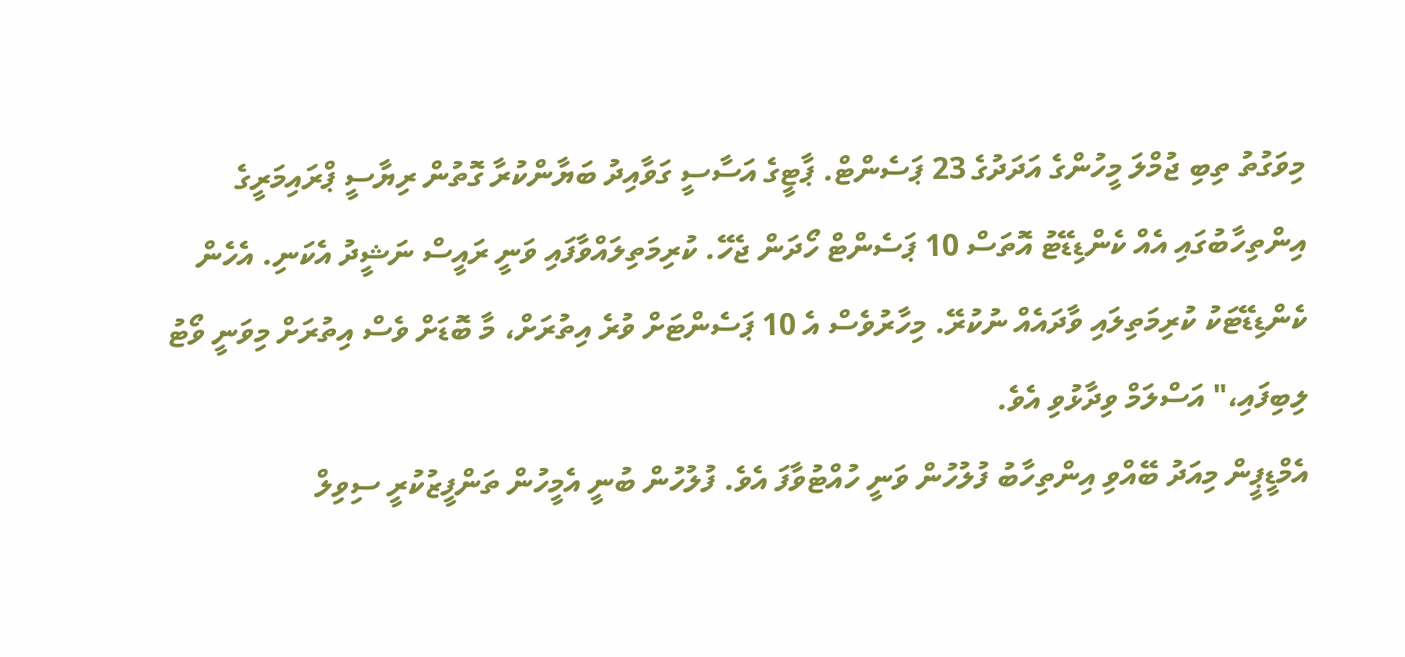މިވަގުތު ތިބި ޖުމްލަ މީހުންގެ އަދަދުގެ 23 ޕަސެންޓް. ޕާޓީގެ އަސާސީ ގަވާއިދު ބަޔާންކުރާ ގޮތުން ރިޔާސީ ޕްރައިމަރީގެ އިންތިހާބުގައި އެއް ކެންޑިޑޭޓު އޮތަސް 10 ޕަސެންޓް ހޯދަން ޖެހޭ. ކުރިމަތިލައްވާފައި ވަނީ ރައީސް ނަޝީދު އެކަނި. އެހެން ކެންޑިޑޭޓަކު ކުރިމަތިލައި ވާދައެއް ނުކުރޭ. މިހާރުވެސް އެ 10 ޕަސެންޓަށް ވުރެ އިތުރަށް، މާ ބޮޑަށް ވެސް އިތުރަށް މިވަނީ ވޯޓު ލިބިފައި،" އަސްލަމް ވިދާޅުވި އެވެ.
އެމްޑީޕީން މިއަދު ބޭއްވި އިންތިހާބު ފުލުހުން ވަނީ ހުއްޓުވާފަ އެވެ. ފުލުހުން ބުނީ އެމީހުން ތަންފީޒުކުރީ ސިވިލް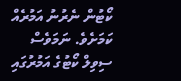ކޯޓުން ނެރުނު އަމުރެއް ކަމަށެވެ. ނަމަވެސް ސިވިލް ކޯޓުގެ އަމުރުގައި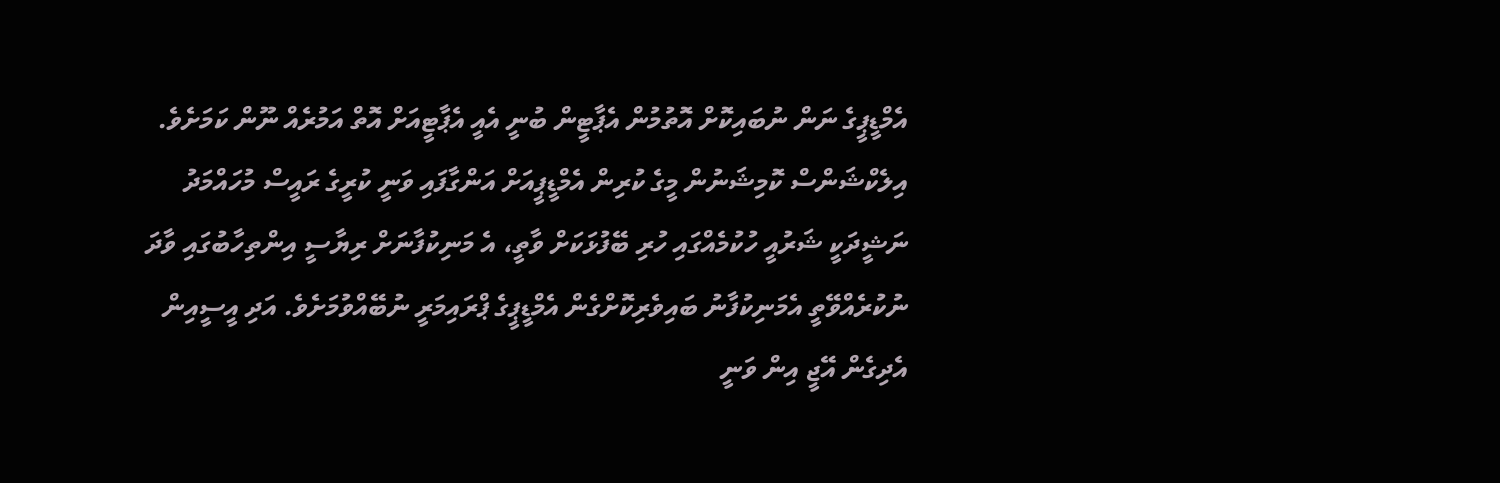އެމްޑީޕީގެ ނަން ނުބައިކޮށް އޮތުމުން އެޕާޓީން ބުނީ އެއީ އެޕާޓީއަށް އޮތް އަމުރެއް ނޫން ކަމަށެވެ.
އިލެކްޝަންސް ކޮމިޝަނުން މީގެ ކުރިން އެމްޑީޕީއަށް އަންގާފައި ވަނީ ކުރީގެ ރައީސް މުހައްމަދު ނަޝީދަކީ ޝަރުއީ ހުކުމެއްގައި ހުރި ބޭފުޅަކަށް ވާތީ، އެ މަނިކުފާނަށް ރިޔާސީ އިންތިހާބުގައި ވާދަ ނުކުރެއްވޭތީ އެމަނިކުފާނު ބައިވެރިކޮށްގެން އެމްޑީޕީގެ ޕްރައިމަރީ ނުބޭއްވުމަށެވެ. އަދި އީސީއިން އެދިގެން އޭޖީ އިން ވަނީ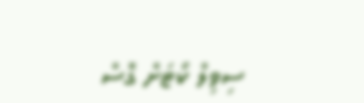ސިވިލް ކޯޓަށް ގޮސް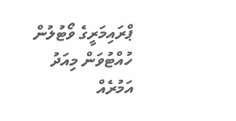ޕްރައިމަރީގެ ވޯޓުލުން ހުއްޓުވަން މިއަދު އަމުރެއް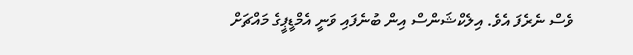ވެސް ނެރެފަ އެވެ. އިލެކްޝަންސް އިން ބުނެފައި ވަނީ އެމްޑީޕީގެ މައްޗަށް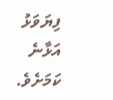ފިޔަވަޅު އަޅާނެ ކަމަށެވެ.